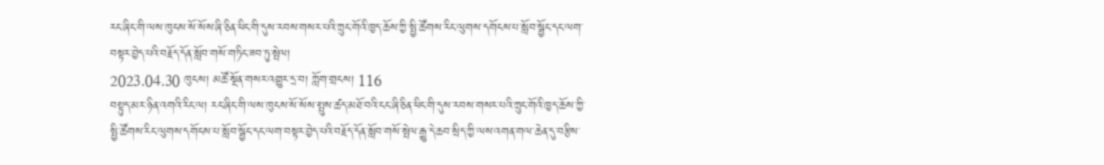རང་ཞིང་གི་ལས་ཁུངས་སོ་སོས་ཞི་ཅིན་ཕིང་གི་དུས་རབས་གསར་པའི་ཀྲུང་གོའི་ཁྱད་ཆོས་ཀྱི་སྤྱི་ཚོགས་རིང་ལུགས་དགོངས་པ་སློབ་སྦྱོང་དང་ལག་བསྟར་བྱེད་པའི་བརྗོད་དོན་སློབ་གསོ་གཏིང་ཟབ་ཏུ་སྤེལ།
2023.04.30 ཁུངས། མཚོ་སྔོན་གསར་འགྱུར་དྲ་བ། ཀློག་གྲངས། 116
བསྟུད་མར་ཉིན་འགའི་རིང་ལ། རང་ཞིང་གི་ལས་ཁུངས་སོ་སོས་སྤུས་ཚད་མཐོ་བའི་ངང་ཞི་ཅིན་ཕིང་གི་དུས་རབས་གསར་པའི་ཀྲུང་གོའི་ཁྱད་ཆོས་ཀྱི་སྤྱི་ཚོགས་རིང་ལུགས་དགོངས་པ་སློབ་སྦྱོང་དང་ལག་བསྟར་བྱེད་པའི་བརྗོད་དོན་སློབ་གསོ་སྤེལ་རྒྱུ་དེ་ཆབ་སྲིད་ཀྱི་ལས་འགན་གལ་ཆེན་དུ་བརྩིས་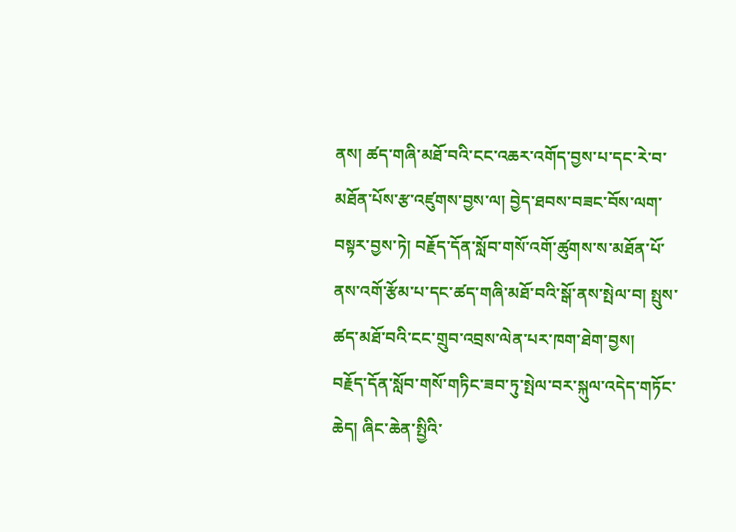ནས། ཚད་གཞི་མཐོ་བའི་ངང་འཆར་འགོད་བྱས་པ་དང་རེ་བ་མཐོན་པོས་རྩ་འཛུགས་བྱས་ལ། བྱེད་ཐབས་བཟང་བོས་ལག་བསྟར་བྱས་ཏེ། བརྗོད་དོན་སློབ་གསོ་འགོ་ཚུགས་ས་མཐོན་པོ་ནས་འགོ་རྩོམ་པ་དང་ཚད་གཞི་མཐོ་བའི་སྒོ་ནས་སྤེལ་བ། སྤུས་ཚད་མཐོ་བའི་ངང་གྲུབ་འབྲས་ལེན་པར་ཁག་ཐེག་བྱས།
བརྗོད་དོན་སློབ་གསོ་གཏིང་ཟབ་ཏུ་སྤེལ་བར་སྐུལ་འདེད་གཏོང་ཆེད། ཞིང་ཆེན་སྤྱིའི་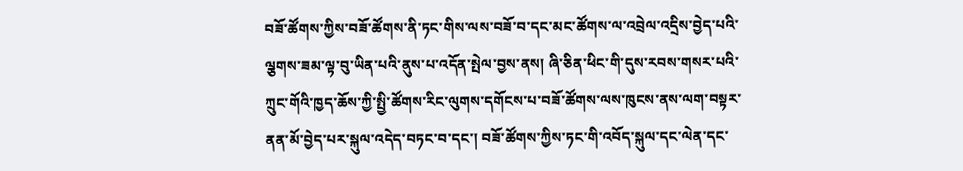བཟོ་ཚོགས་ཀྱིས་བཟོ་ཚོགས་ནི་ཏང་གིས་ལས་བཟོ་བ་དང་མང་ཚོགས་ལ་འབྲེལ་འདྲིས་བྱེད་པའི་ལྕགས་ཟམ་ལྟ་བུ་ཡིན་པའི་ནུས་པ་འདོན་སྤེལ་བྱས་ནས། ཞི་ཅིན་ཕིང་གི་དུས་རབས་གསར་པའི་ཀྲུང་གོའི་ཁྱད་ཆོས་ཀྱི་སྤྱི་ཚོགས་རིང་ལུགས་དགོངས་པ་བཟོ་ཚོགས་ལས་ཁུངས་ནས་ལག་བསྟར་ནན་མོ་བྱེད་པར་སྐུལ་འདེད་བཏང་བ་དང་། བཟོ་ཚོགས་ཀྱིས་ཏང་གི་འབོད་སྐུལ་དང་ལེན་དང་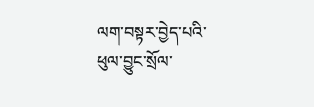ལག་བསྟར་བྱེད་པའི་ཕུལ་བྱུང་སྲོལ་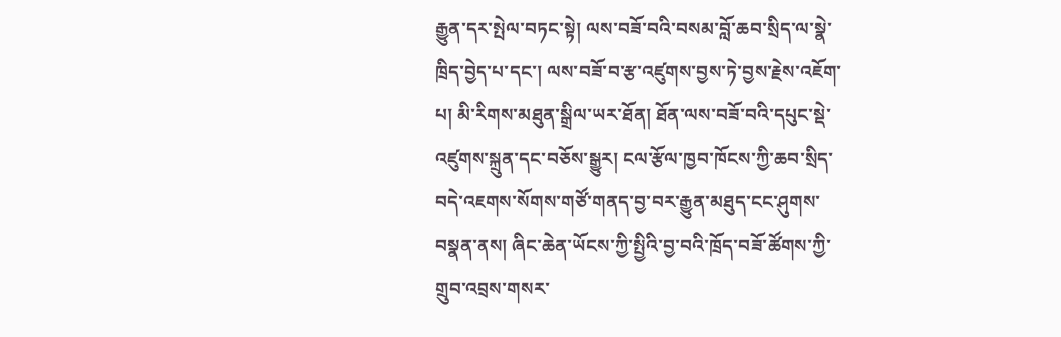རྒྱུན་དར་སྤེལ་བཏང་སྟེ། ལས་བཟོ་བའི་བསམ་བློ་ཆབ་སྲིད་ལ་སྣེ་ཁྲིད་བྱེད་པ་དང་། ལས་བཟོ་བ་རྩ་འཛུགས་བྱས་ཏེ་བྱས་རྗེས་འཇོག་པ། མི་རིགས་མཐུན་སྒྲིལ་ཡར་ཐོན། ཐོན་ལས་བཟོ་བའི་དཔུང་སྡེ་འཛུགས་སྐྲུན་དང་བཅོས་སྒྱུར། ངལ་རྩོལ་ཁྱབ་ཁོངས་ཀྱི་ཆབ་སྲིད་བདེ་འཇགས་སོགས་གཙོ་གནད་བྱ་བར་རྒྱུན་མཐུད་ངང་ཤུགས་བསྣན་ནས། ཞིང་ཆེན་ཡོངས་ཀྱི་སྤྱིའི་བྱ་བའི་ཁྲོད་བཟོ་ཚོགས་ཀྱི་གྲུབ་འབྲས་གསར་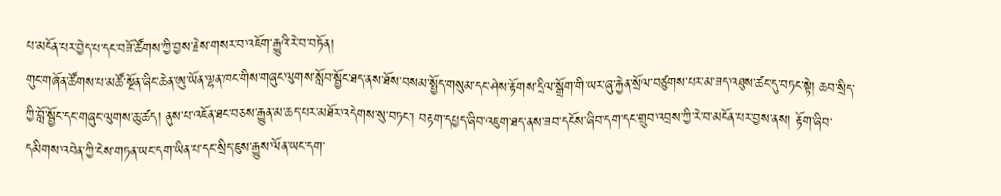པ་མངོན་པར་བྱེད་པ་དང་བཟོ་ཚོགས་ཀྱི་བྱས་རྗེས་གསར་བ་འཇོག་རྒྱུའི་རེ་བ་བཏོན།
གུང་གཞོན་ཚོགས་པ་མཚོ་སྔོན་ཞིང་ཆེན་ཨུ་ཡོན་ལྷན་ཁང་གིས་གཞུང་ལུགས་སློབ་སྦྱོང་ཐད་ནས་ཐོས་བསམ་སྤྱོད་གསུམ་དང་ཤེས་རྟོགས་དྲིལ་སྒྲོག་གི་ཡར་ཞུ་རྐྱེན་སྲོལ་བཙུགས་པར་མ་ཟད་འཐུས་ཚང་དུ་བཏང་སྟེ། ཆབ་སྲིད་ཀྱི་བློ་སྦྱོང་དང་གཞུང་ལུགས་ཆུ་ཚད། ནུས་པ་འཇོན་ཐང་བཅས་རྒྱུན་མ་ཆད་པར་མཐོར་འདེགས་སུ་བཏང་། བརྟག་དཔྱད་ཞིབ་འཇུག་ཐད་ནས་ཟབ་དངོས་ཞིབ་དག་དང་གྲུབ་འབྲས་ཀྱི་རེ་བ་མངོན་པར་བྱས་ནས། རྟོག་ཞིབ་དམིགས་འབེན་ཀྱི་ངེས་གཏན་ཡང་དག་ཡིན་པ་དང་སྲིད་ཇུས་རྒྱུས་ལོན་ཡང་དག་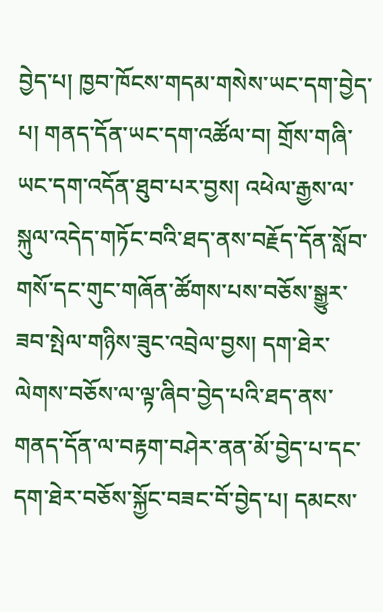བྱེད་པ། ཁྱབ་ཁོངས་གདམ་གསེས་ཡང་དག་བྱེད་པ། གནད་དོན་ཡང་དག་འཚོལ་བ། གྲོས་གཞི་ཡང་དག་འདོན་ཐུབ་པར་བྱས། འཕེལ་རྒྱས་ལ་སྐུལ་འདེད་གཏོང་བའི་ཐད་ནས་བརྗོད་དོན་སློབ་གསོ་དང་གུང་གཞོན་ཚོགས་པས་བཅོས་སྒྱུར་ཟབ་སྤེལ་གཉིས་ཟུང་འབྲེལ་བྱས། དག་ཐེར་ལེགས་བཅོས་ལ་ལྟ་ཞིབ་བྱེད་པའི་ཐད་ནས་གནད་དོན་ལ་བརྟག་བཤེར་ནན་མོ་བྱེད་པ་དང་དག་ཐེར་བཅོས་སྐྱོང་བཟང་བོ་བྱེད་པ། དམངས་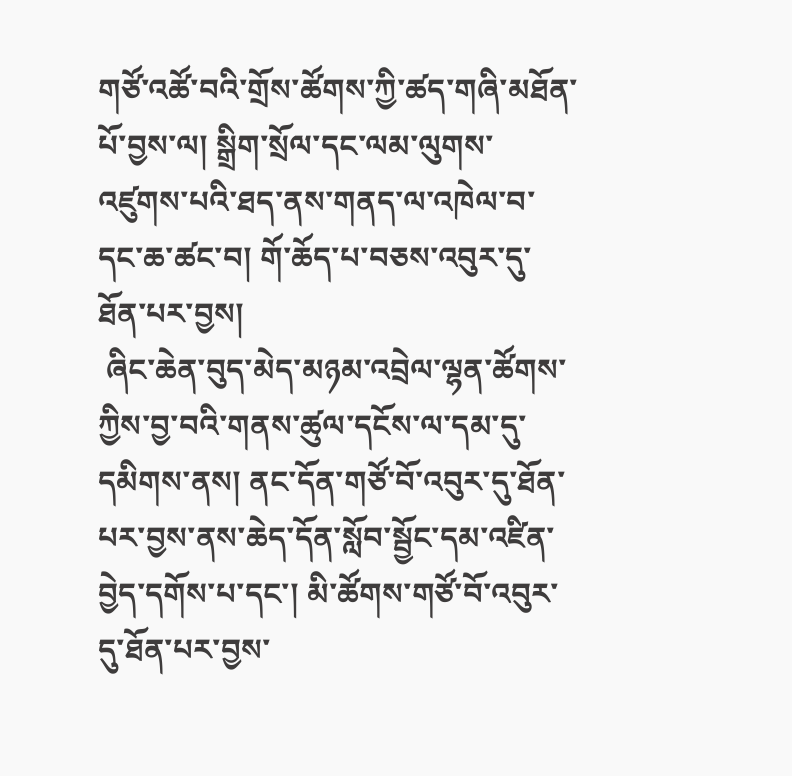གཙོ་འཚོ་བའི་གྲོས་ཚོགས་ཀྱི་ཚད་གཞི་མཐོན་པོ་བྱས་ལ། སྒྲིག་སྲོལ་དང་ལམ་ལུགས་འཛུགས་པའི་ཐད་ནས་གནད་ལ་འཁེལ་བ་དང་ཆ་ཚང་བ། གོ་ཆོད་པ་བཅས་འབུར་དུ་ཐོན་པར་བྱས།
 ཞིང་ཆེན་བུད་མེད་མཉམ་འབྲེལ་ལྷན་ཚོགས་ཀྱིས་བྱ་བའི་གནས་ཚུལ་དངོས་ལ་དམ་དུ་དམིགས་ནས། ནང་དོན་གཙོ་བོ་འབུར་དུ་ཐོན་པར་བྱས་ནས་ཆེད་དོན་སློབ་སྦྱོང་དམ་འཛིན་བྱེད་དགོས་པ་དང་། མི་ཚོགས་གཙོ་བོ་འབུར་དུ་ཐོན་པར་བྱས་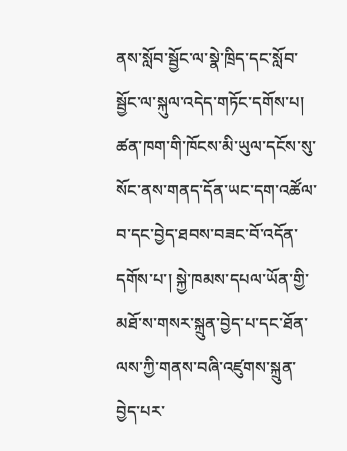ནས་སློབ་སྦྱོང་ལ་སྣེ་ཁྲིད་དང་སློབ་སྦྱོང་ལ་སྐུལ་འདེད་གཏོང་དགོས་པ། ཚན་ཁག་གི་ཁོངས་མི་ཡུལ་དངོས་སུ་སོང་ནས་གནད་དོན་ཡང་དག་འཚོལ་བ་དང་བྱེད་ཐབས་བཟང་བོ་འདོན་དགོས་པ་། སྐྱེ་ཁམས་དཔལ་ཡོན་གྱི་མཐོ་ས་གསར་སྐྲུན་བྱེད་པ་དང་ཐོན་ལས་ཀྱི་གནས་བཞི་འཛུགས་སྐྲུན་བྱེད་པར་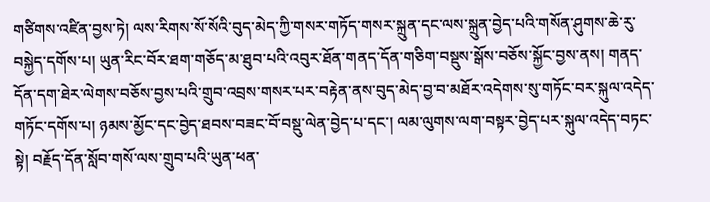གཙིགས་འཛིན་བྱས་ཏེ། ལས་རིགས་སོ་སོའི་བུད་མེད་ཀྱི་གསར་གཏོད་གསར་སྐྲུན་དང་ལས་སྐྲུན་བྱེད་པའི་གསོན་ཤུགས་ཆེ་རུ་བསྐྱེད་དགོས་པ། ཡུན་རིང་བོར་ཐག་གཅོད་མ་ཐུབ་པའི་འབུར་ཐོན་གནད་དོན་གཅིག་བསྡུས་སྒོས་བཅོས་སྐྱོང་བྱས་ནས། གནད་དོན་དག་ཐེར་ལེགས་བཅོས་བྱས་པའི་གྲུབ་འབྲས་གསར་པར་བརྟེན་ནས་བུད་མེད་བྱ་བ་མཐོར་འདེགས་སུ་གཏོང་བར་སྐུལ་འདེད་གཏོང་དགོས་པ། ཉམས་མྱོང་དང་བྱེད་ཐབས་བཟང་བོ་བསྡུ་ལེན་བྱེད་པ་དང་། ལམ་ལུགས་ལག་བསྟར་བྱེད་པར་སྐུལ་འདེད་བཏང་སྟེ། བརྗོད་དོན་སློབ་གསོ་ལས་གྲུབ་པའི་ཡུན་ཕན་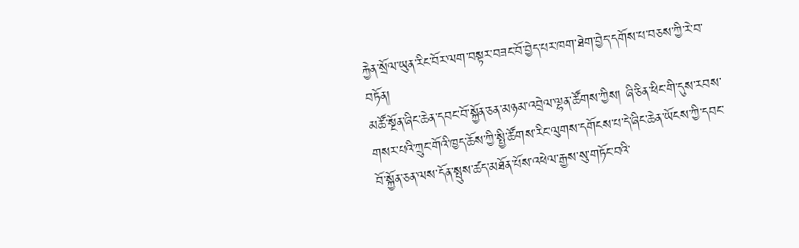རྐྱེན་སྲོལ་ཡུན་རིང་བོར་ལག་བསྟར་བཟང་བོ་བྱེད་པར་ཁག་ཐེག་བྱེད་དགོས་པ་བཅས་ཀྱི་རེ་བ་བཏོན།
མཚོ་སྔོན་ཞིང་ཆེན་དབང་བོ་སྐྱོན་ཅན་མཉམ་འབྲེལ་ལྷན་ཚོགས་ཀྱིས། ཞི་ཅིན་ཕིང་གི་དུས་རབས་གསར་པའི་ཀྲུང་གོའི་ཁྱད་ཆོས་ཀྱི་སྤྱི་ཚོགས་རིང་ལུགས་དགོངས་པ་དེ་ཞིང་ཆེན་ཡོངས་ཀྱི་དབང་བོ་སྐྱོན་ཅན་ལས་དོན་སྤུས་ཚད་མཐོན་པོས་འཕེལ་རྒྱས་སུ་གཏོང་བའི་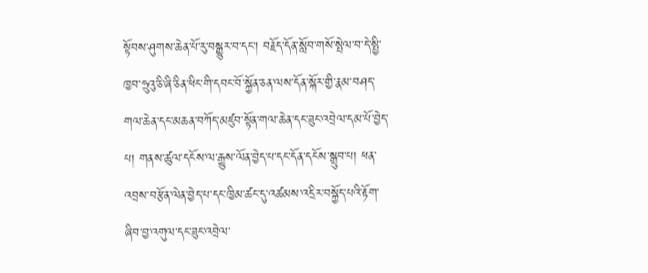སྟོབས་ཤུགས་ཆེན་པོ་རུ་བསྒྱུར་བ་དང་། བརྗོད་དོན་སློབ་གསོ་སྤེལ་བ་དེ་སྤྱི་ཁྱབ་ཧྲུའུ་ཅི་ཞི་ཅིན་ཕིང་གི་དབང་བོ་སྐྱོན་ཅན་ལས་དོན་སྐོར་གྱི་རྣམ་བཤད་གལ་ཆེན་དང་མཆན་བཀོད་མཛུབ་སྟོན་གལ་ཆེན་དང་ཟུང་འབྲེལ་དམ་པོ་བྱེད་པ། གནས་ཚུལ་དངོས་ལ་རྒྱུས་ལོན་བྱེད་པ་དང་དོན་དངོས་སྒྲུབ་པ། ཕན་འབྲས་བརྩོན་ལེན་བྱེད་པ་དང་ཁྱིམ་ཚང་དུ་འཚམས་འདྲིར་བསྐྱོད་པའི་རྟོག་ཞིབ་བྱ་འགུལ་དང་ཟུང་འབྲེལ་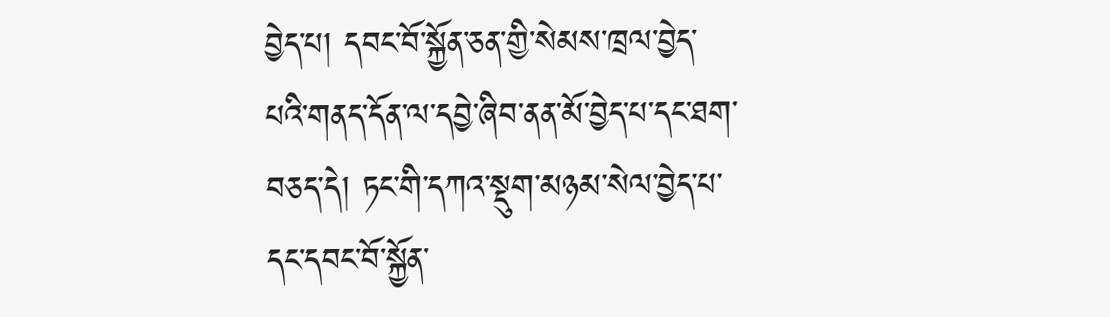བྱེད་པ། དབང་བོ་སྐྱོན་ཅན་གྱི་སེམས་ཁྲལ་བྱེད་པའི་གནད་དོན་ལ་དབྱེ་ཞིབ་ནན་མོ་བྱེད་པ་དང་ཐག་བཅད་དེ། ཏང་གི་དཀའ་སྡུག་མཉམ་སེལ་བྱེད་པ་དང་དབང་བོ་སྐྱོན་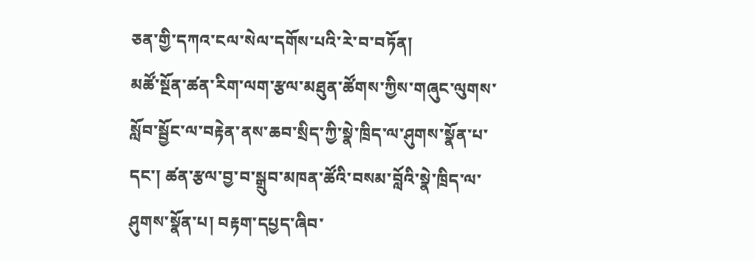ཅན་གྱི་དཀའ་ངལ་སེལ་དགོས་པའི་རེ་བ་བཏོན།
མཚོ་སྔོན་ཚན་རིག་ལག་རྩལ་མཐུན་ཚོགས་ཀྱིས་གཞུང་ལུགས་སློབ་སྦྱོང་ལ་བརྟེན་ནས་ཆབ་སྲིད་ཀྱི་སྣེ་ཁྲིད་ལ་ཤུགས་སྣོན་པ་དང་། ཚན་རྩལ་བྱ་བ་སྒྲུབ་མཁན་ཚོའི་བསམ་བློའི་སྣེ་ཁྲིད་ལ་ཤུགས་སྣོན་པ། བརྟག་དཔྱད་ཞིབ་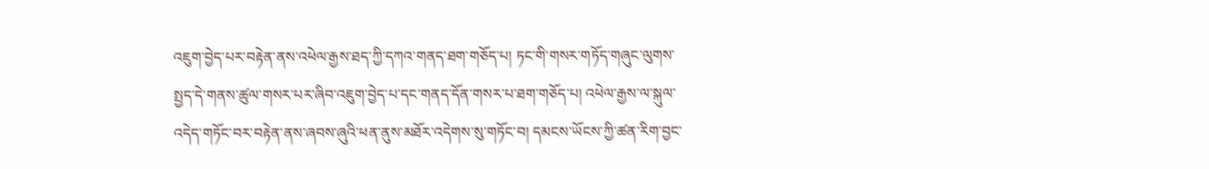འཇུག་བྱེད་པར་བརྟེན་ནས་འཕེལ་རྒྱས་ཐད་ཀྱི་དཀའ་གནད་ཐག་གཅོད་པ། ཏང་གི་གསར་གཏོད་གཞུང་ལུགས་སྤྱད་དེ་གནས་ཚུལ་གསར་པར་ཞིབ་འཇུག་བྱེད་པ་དང་གནད་དོན་གསར་པ་ཐག་གཅོད་པ། འཕེལ་རྒྱས་ལ་སྐུལ་འདེད་གཏོང་བར་བརྟེན་ནས་ཞབས་ཞུའི་ཕན་ནུས་མཐོར་འདེགས་སུ་གཏོང་བ། དམངས་ཡོངས་ཀྱི་ཚན་རིག་བྱང་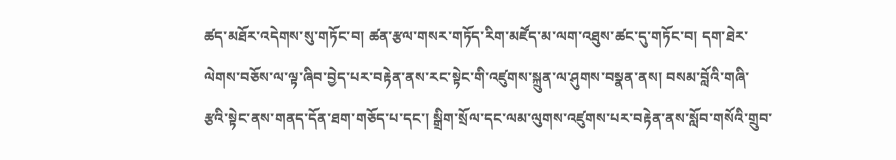ཚད་མཐོར་འདེགས་སུ་གཏོང་བ། ཚན་རྩལ་གསར་གཏོད་རིག་མཛོད་མ་ལག་འཐུས་ཚང་དུ་གཏོང་བ། དག་ཐེར་ལེགས་བཅོས་ལ་ལྟ་ཞིབ་བྱེད་པར་བརྟེན་ནས་རང་སྟེང་གི་འཛུགས་སྐྲུན་ལ་ཤུགས་བསྣན་ནས། བསམ་བློའི་གཞི་རྩའི་སྟེང་ནས་གནད་དོན་ཐག་གཅོད་པ་དང་། སྒྲིག་སྲོལ་དང་ལམ་ལུགས་འཛུགས་པར་བརྟེན་ནས་སློབ་གསོའི་གྲུབ་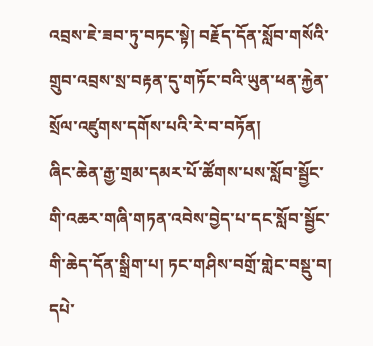འབྲས་ཇེ་ཟབ་ཏུ་བཏང་སྟེ། བརྗོད་དོན་སློབ་གསོའི་གྲུབ་འབྲས་སྲ་བརྟན་དུ་གཏོང་བའི་ཡུན་ཕན་རྐྱེན་སྲོལ་འཛུགས་དགོས་པའི་རེ་བ་བཏོན།
ཞིང་ཆེན་རྒྱ་གྲམ་དམར་པོ་ཚོགས་པས་སློབ་སྦྱོང་གི་འཆར་གཞི་གཏན་འབེས་བྱེད་པ་དང་སློབ་སྦྱོང་གི་ཆེད་དོན་སྒྲིག་པ། ཏང་གཤིས་བགྲོ་གླེང་བསྡུ་བ། དཔེ་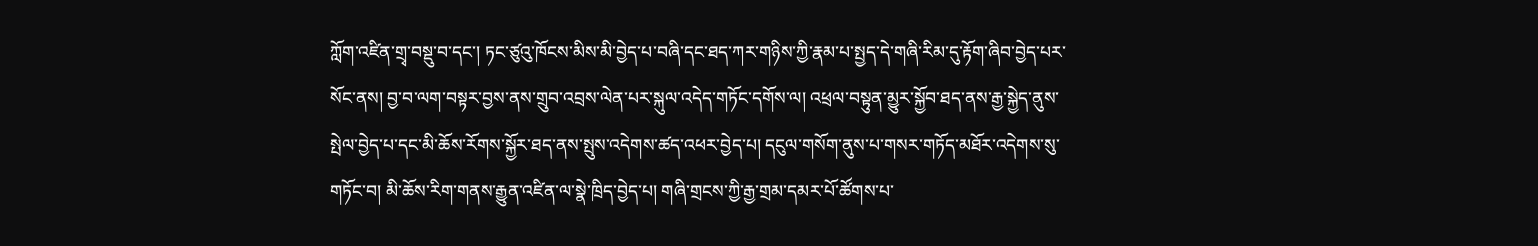ཀློག་འཛིན་གྲྭ་བསྡུ་བ་དང་། ཏང་ཙུའུ་ཁོངས་མིས་མི་བྱེད་པ་བཞི་དང་ཐད་ཀར་གཉིས་ཀྱི་རྣམ་པ་སྤྱད་དེ་གཞི་རིམ་དུ་རྟོག་ཞིབ་བྱེད་པར་སོང་ནས། བྱ་བ་ལག་བསྟར་བྱས་ནས་གྲུབ་འབྲས་ལེན་པར་སྐུལ་འདེད་གཏོང་དགོས་ལ། འཕྲལ་བསྟུན་མྱུར་སྐྱོབ་ཐད་ནས་རྒྱ་སྐྱེད་ནུས་སྤེལ་བྱེད་པ་དང་མི་ཆོས་རོགས་སྐྱོར་ཐད་ནས་སྤུས་འདེགས་ཚད་འཕར་བྱེད་པ། དངུལ་གསོག་ནུས་པ་གསར་གཏོད་མཐོར་འདེགས་སུ་གཏོང་བ། མི་ཆོས་རིག་གནས་རྒྱུན་འཛིན་ལ་སྣེ་ཁྲིད་བྱེད་པ། གཞི་གྲངས་ཀྱི་རྒྱ་གྲམ་དམར་པོ་ཚོགས་པ་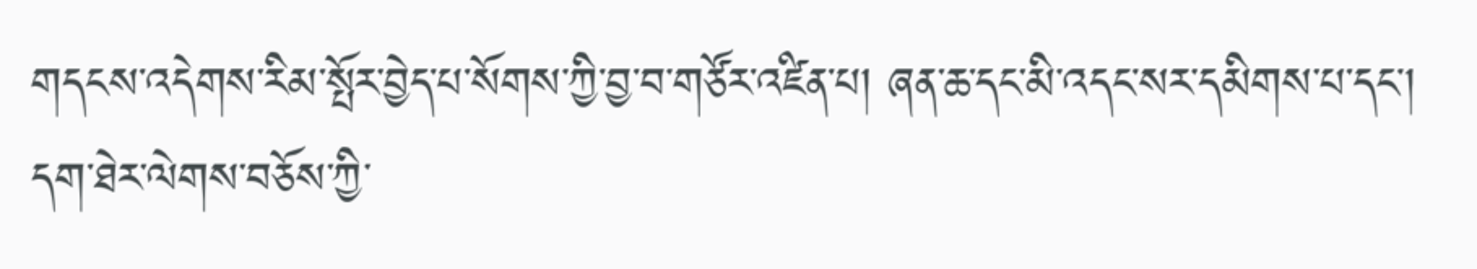གདངས་འདེགས་རིམ་སྤོར་བྱེད་པ་སོགས་ཀྱི་བྱ་བ་གཙོར་འཛིན་པ། ཞན་ཆ་དང་མི་འདང་སར་དམིགས་པ་དང་། དག་ཐེར་ལེགས་བཅོས་ཀྱི་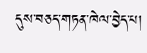དུས་བཅད་གཏན་ཁེལ་བྱེད་པ།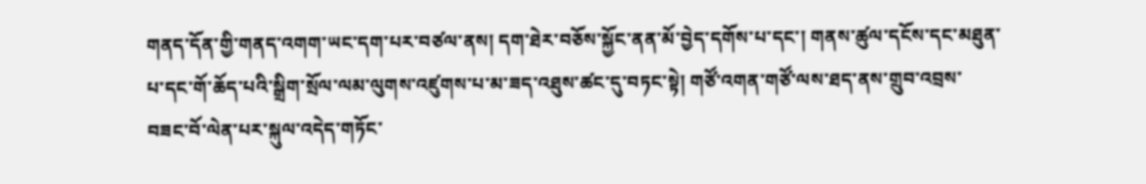གནད་དོན་གྱི་གནད་འགག་ཡང་དག་པར་བཙལ་ནས། དག་ཐེར་བཅོས་སྐྱོང་ནན་མོ་བྱེད་དགོས་པ་དང་། གནས་ཚུལ་དངོས་དང་མཐུན་པ་དང་གོ་ཆོད་པའི་སྒྲིག་སྲོལ་ལམ་ལུགས་འཛུགས་པ་མ་ཟད་འཐུས་ཚང་དུ་བཏང་སྟེ། གཙོ་འགན་གཙོ་ལས་ཐད་ནས་གྲུབ་འབྲས་བཟང་བོ་ལེན་པར་སྐུལ་འདེད་གཏོང་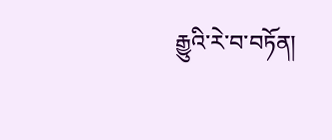རྒྱུའི་རེ་བ་བཏོན།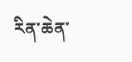རིན་ཆེན་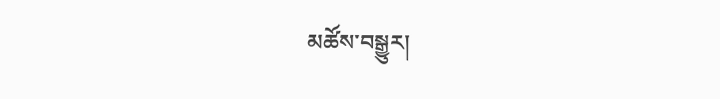མཚོས་བསྒྱུར།